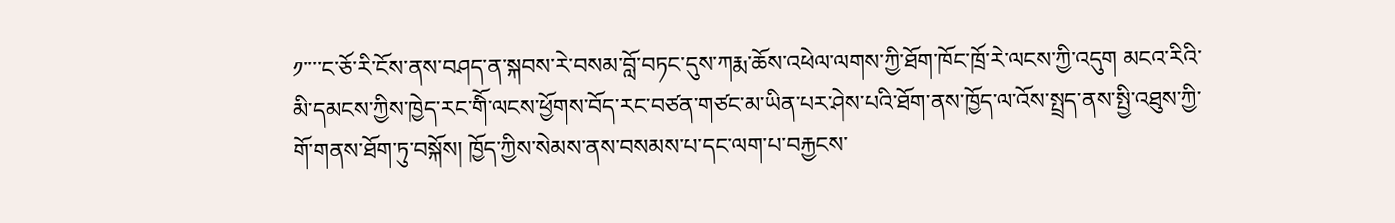༡་་་་ང་ཅོ་རི་ངོས་ནས་བཤད་ན་སྐབས་རེ་བསམ་བློ་བཏང་དུས་ཀརྨ་ཆོས་འཕེལ་ལགས་ཀྱི་ཐོག་ཁོང་ཁྲོ་རེ་ལངས་ཀྱི་འདུག མངའ་རིའི་མི་དམངས་ཀྱིས་ཁྱེད་རང་གིོ་ལངས་ཕྱོགས་བོད་རང་བཙན་གཙང་མ་ཡིན་པར་ཤེས་པའི་ཐོག་ནས་ཁྱོད་ལ་འོས་སྤྲད་ནས་སྤྱི་འཐུས་ཀྱི་གོ་གནས་ཐོག་ཏུ་བསྐོས། ཁྱོད་ཀྱིས་སེམས་ནས་བསམས་པ་དང་ལག་པ་བརྐྱངས་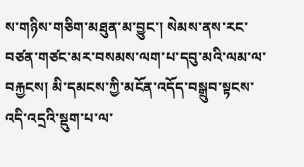ས་གཉིས་གཅིག་མཐུན་མ་བྱུང་། སེམས་ནས་རང་བཙན་གཙང་མར་བསམས་ལག་པ་དབུ་མའི་ལམ་ལ་བརྐྱངས། མི་དམངས་ཀྱི་མངོན་འདོད་བསྒྲུབ་སྟངས་འདི་འདྲའི་སྡུག་པ་ལ་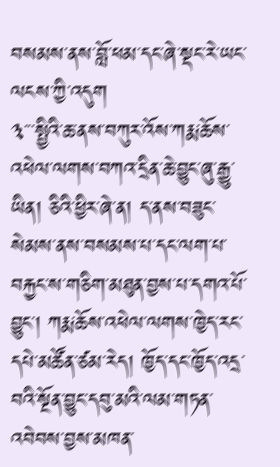བསམས་ནས་བློ་ཕམ་དང་ཞེ་སྡང་རེ་ཡང་ལངས་ཀྱི་འདུག
༣་་་སྤྱིའི་ཆ་ནས་བཀུར་འོས་ཀརྨ་ཆོས་འཕེལ་ལགས་བཀའ་དྲིན་ཆེ་བྱུང་ཞུ་རྒྱུ་ཡིན། ཅིའི་ཕྱིར་ཞེ་ན། ད་ནས་བཟུང་སེམས་ནས་བསམས་པ་དང་ལག་པ་བརྐྱང་ས་གཅིག་མཐུན་བྱས་པ་དགའ་པོ་བྱུང་། ཀརྨ་ཆོས་འཕེལ་ལགས་ཁྱེད་རང་དཔེ་མཚོན་ཙམ་རེད། ཁྱོད་དང་ཁྱོད་འདྲ་བའི་སྔོན་བྱུང་དབུ་མའི་ལམ་གཏན་འབེབས་བྱས་མཁན་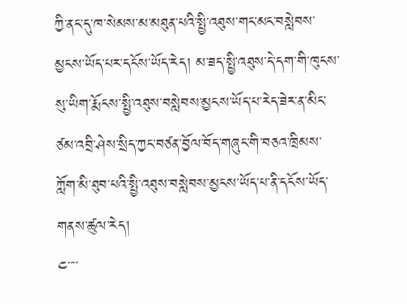ཀྱི་ནང་དུ་ཁ་སེམས་མ་མཐུན་པའི་སྤྱི་འཐུས་གང་མང་བསླེབས་མྱངས་ཡོད་པར་དངོས་ཡོད་རེད། མ་ཟད་སྤྱི་འཐུས་དེ་དག་གི་ཁུངས་སུ་ཡིག་རྨོངས་སྤྱི་འཐུས་བསླེབས་མྱངས་ཡོད་པ་རེད་ཟེར་ན་མིང་ཙམ་འབྲི་ཤེས་སྲིད་ཀྱང་བཙན་བྱོལ་བོད་གཞུང་གི་བཅའ་ཁྲིམས་ཀློག་མི་ཐུབ་པའི་སྤྱི་འཐུས་བསླེབས་མྱངས་ཡོད་པ་ནི་དངོས་ཡོད་གནས་ཚུལ་རེད།
༤་་་་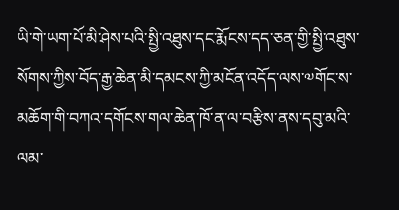ཡི་གེ་ཡག་པོ་མི་ཤེས་པའི་སྤྱི་འཐུས་དང་རྨོངས་དད་ཅན་གྱི་སྤྱི་འཐུས་སོགས་ཀྱིས་བོད་རྒྱ་ཆེན་མི་དམངས་ཀྱི་མངོན་འདོད་ལས་༧གོང་ས་མཆོག་གི་བཀའ་དགོངས་གལ་ཆེན་ཁོ་ན་ལ་བརྩིས་ནས་དབུ་མའི་ལམ་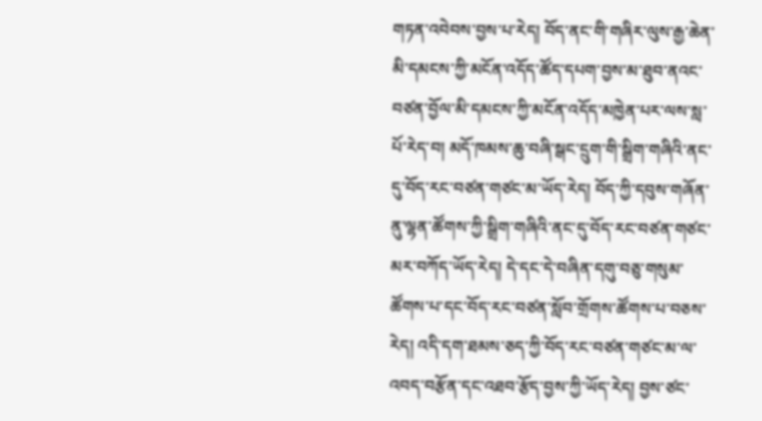གཏན་འབེབས་བྱས་པ་རེད། བོད་ནང་གི་གཞིར་ལུས་རྒྱ་ཆེན་མི་དམངས་ཀྱི་མངོན་འདོད་ཚོད་དཔག་བྱས་མ་ཐུབ་ནའང་བཙན་བྱོལ་མི་དམངས་ཀྱི་མངོན་འདོད་མཁྱེན་པར་ལས་སླ་པོ་རེད་བ། མདོ་ཁམས་ཆུ་བཞི་སྒང་དྲུག་གི་སྒྲིག་གཞིའི་ནང་དུ་བོད་རང་བཙན་གཙང་མ་ཡོད་རེད། བོད་ཀྱི་དབུས་གཞོན་ནུ་ལྷན་ཚོགས་ཀྱི་སྒྲིག་གཞིའི་ནང་དུ་བོད་རང་བཙན་གཙང་མར་བཀོད་ཡོད་རེད། དེ་དང་དེ་བཞིན་དགུ་བཅུ་གསུམ་ཚོགས་པ་དང་བོད་རང་བཙན་སློབ་གྲོགས་ཚོགས་པ་བཅས་རེད། འདི་དག་ཐམས་ཅད་ཀྱི་བོད་རང་བཙན་གཙང་མ་ལ་འབད་བརྩོན་དང་འཐབ་རྩོད་བྱས་ཀྱི་ཡོད་རེད། བྱས་ཙང་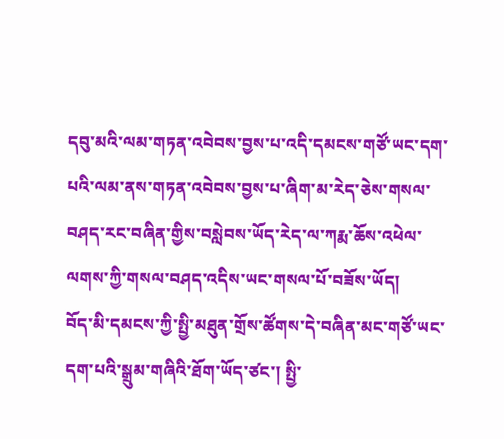དབུ་མའི་ལམ་གཏན་འབེབས་བྱས་པ་འདི་དམངས་གཙོ་ཡང་དག་པའི་ལམ་ནས་གཏན་འབེབས་བྱས་པ་ཞིག་མ་རེད་ཅེས་གསལ་བཤད་རང་བཞིན་གྱིས་བསླེབས་ཡོད་རེད་ལ་ཀརྨ་ཆོས་འཕེལ་ལགས་ཀྱི་གསལ་བཤད་འདིས་ཡང་གསལ་པོ་བཟོས་ཡོད།
བོད་མི་དམངས་ཀྱི་སྤྱི་མཐུན་གྲོས་ཚོགས་དེ་བཞིན་མང་གཙོ་ཡང་དག་པའི་སྒྲུམ་གཞིའི་ཐོག་ཡོད་ཙང་། སྤྱི་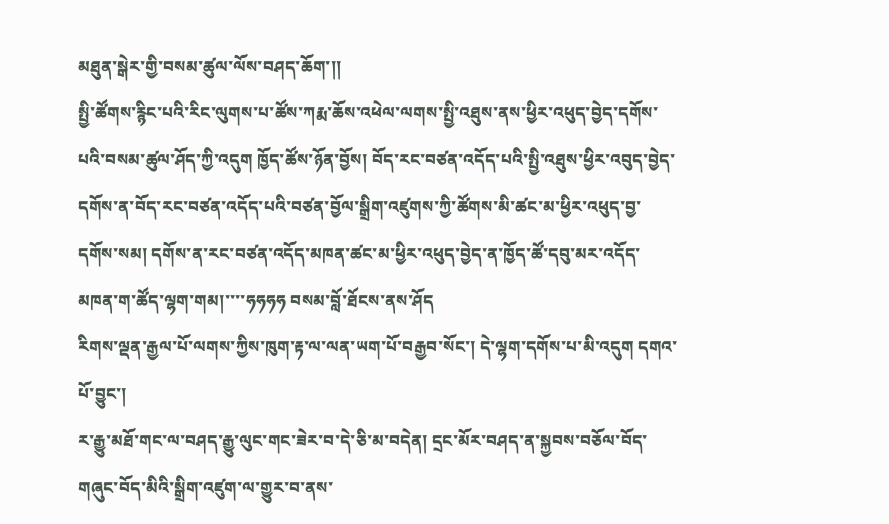མཐུན་སྒེར་གྱི་བསམ་ཚུལ་ལོས་བཤད་ཆོག་།།
སྤྱི་ཚོགས་རྙིང་པའི་རིང་ལུགས་པ་ཚོས་ཀརྨ་ཆོས་འཕེལ་ལགས་སྤྱི་འཐུས་ནས་ཕྱིར་འཕུད་བྱེད་དགོས་པའི་བསམ་ཚུལ་ཤོད་ཀྱི་འདུག ཁྱོད་ཚོས་ཉོན་བྱོས། བོད་རང་བཙན་འདོད་པའི་སྤྱི་འཐུས་ཕྱིར་འབུད་བྱེད་དགོས་ན་བོད་རང་བཙན་འདོད་པའི་བཙན་བྱོལ་སྒྲིག་འཛུགས་ཀྱི་ཚོགས་མི་ཚང་མ་ཕྱིར་འཕུད་བྱ་དགོས་སམ། དགོས་ན་རང་བཙན་འདོད་མཁན་ཚང་མ་ཕྱིར་འཕུད་བྱེད་ན་ཁྱོད་ཚོ་དབུ་མར་འདོད་མཁན་ག་ཚོད་ལྷག་གམ།་་་་ཧཧཧཧ བསམ་བློ་ཐོངས་ནས་ཤོད
རིགས་ལྡན་རྒྱལ་པོ་ལགས་ཀྱིས་ཁུག་རྟ་ལ་ལན་ཡག་པོ་བརྒྱབ་སོང་། དེ་ལྷག་དགོས་པ་མི་འདུག དགའ་པོ་བྱུང་།
ར་རྒྱུ་མཐོ་གང་ལ་བཤད་རྒྱུ་ལུང་གང་ཟེར་བ་དེ་ཅི་མ་བདེན། དྲང་མོར་བཤད་ན་སྐྱབས་བཅོལ་བོད་གཞུང་བོད་མིའི་སྒྲིག་འཛུག་ལ་གྱུར་བ་ནས་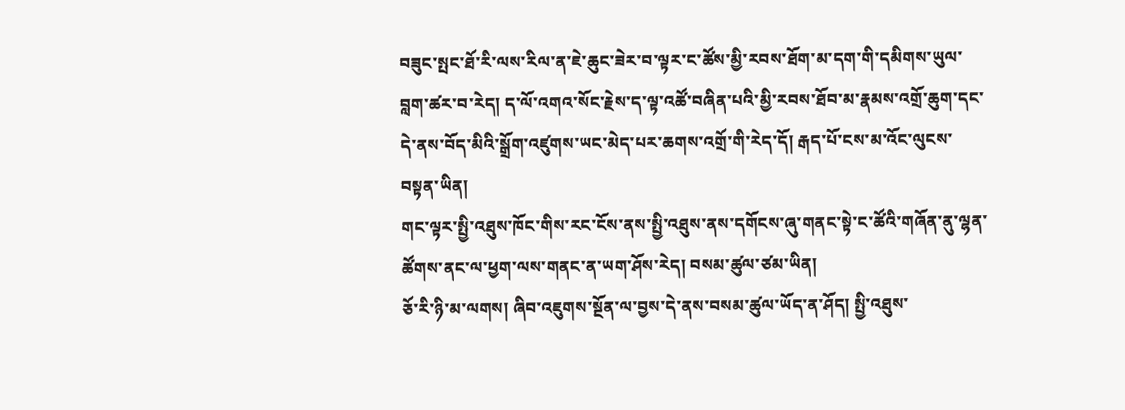བཟུང་སྤང་ཐོ་རི་ལས་རིལ་ན་ཇེ་ཆུང་ཟེར་བ་ལྟར་ང་ཚོས་མྱི་རབས་ཐོག་མ་དག་གི་དམིགས་ཡུལ་བླག་ཚར་བ་རེད། ད་ལོ་འགའ་སོང་རྗེས་ད་ལྟ་འཚོ་བཞིན་པའི་མྱི་རབས་ཐོབ་མ་རྣམས་འགྲོ་ཆུག་དང་དེ་ནས་བོད་མིའི་སྒྲོག་འཛུགས་ཡང་མེད་པར་ཆགས་འགྲོ་གི་རེད་དོ། རྒད་པོ་ངས་མ་འོང་ལུངས་བསྟན་ཡིན།
གང་ལྟར་སྤྱི་འཐུས་ཁོང་གིས་རང་ངོས་ནས་སྤྱི་འཐུས་ནས་དགོངས་ཞུ་གནང་སྟེ་ང་ཚོའི་གཞོན་ནུ་ལྷན་ཚོགས་ནང་ལ་ཕྱག་ལས་གནང་ན་ཡག་ཤོས་རེད། བསམ་ཚུལ་ཙམ་ཡིན།
ཅོ་རི་ཉི་མ་ལགས། ཞིབ་འཇུགས་སྔོན་ལ་བྱས་དེ་ནས་བསམ་ཚུལ་ཡོད་ན་ཤོད། སྤྱི་འཐུས་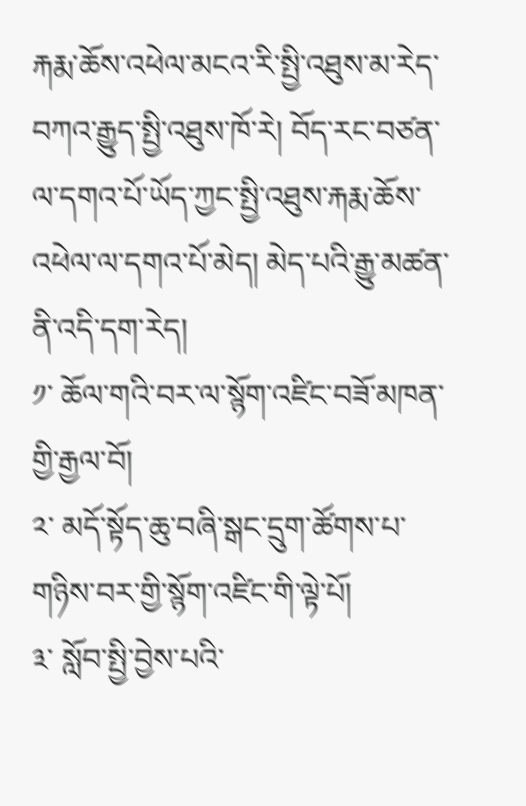རྐརྨ་ཆོས་འཕེལ་མངའ་རི་སྤྱི་འཐུས་མ་རེད་བཀའ་རྒྱུད་སྤྱི་འཐུས་ཁོ་རེ། བོད་རང་བཙན་ལ་དགའ་པོ་ཡོད་ཀྱང་སྤྱི་འཐུས་རྐརྨ་ཆོས་འཕེལ་ལ་དགའ་པོ་མེད། མེད་པའི་རྒྱུ་མཚན་ནི་འདི་དག་རེད།
༡་ ཆོལ་གའི་བར་ལ་སྙོག་འཛིང་བཟོ་མཁན་གྱི་རྒྱལ་བོ།
༢་ མདོ་སྟོད་ཆུ་བཞི་སྒང་དྲུག་ཚོགས་པ་གཉིས་བར་གྱི་སྙོག་འཛིང་གི་ལྟེ་པོ།
༣་ སློབ་སྤྱི་བྱེས་པའི་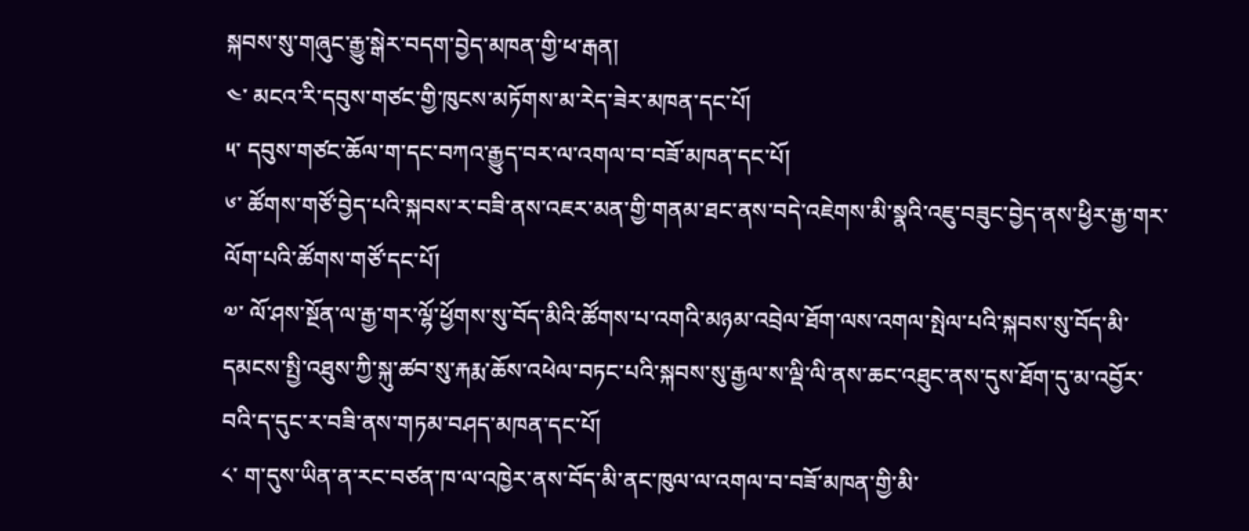སྐབས་སུ་གཞུང་རྒྱུ་སྒེར་བདག་བྱེད་མཁན་གྱི་ཕ་རྒན།
༤་ མངའ་རི་དབུས་གཙང་གྱི་ཁུངས་མཏོགས་མ་རེད་ཟེར་མཁན་དང་པོ།
༥་ དབུས་གཙང་ཆོལ་ག་དང་བཀའ་རྒྱུད་བར་ལ་འགལ་བ་བཟོ་མཁན་དང་པོ།
༦་ ཚོགས་གཙོ་བྱེད་པའི་སྐབས་ར་བཟི་ནས་འཇར་མན་གྱི་གནམ་ཐང་ནས་བདེ་འཇེགས་མི་སྣའི་འཇུ་བཟུང་བྱེད་ནས་ཕྱིར་རྒྱ་གར་ལོག་པའི་ཚོགས་གཙོ་དང་པོ།
༧་ ལོ་ཤས་སྔོན་ལ་རྒྱ་གར་ལྷོ་ཕྱོགས་སུ་བོད་མིའི་ཚོགས་པ་འགའི་མཉམ་འབྲེལ་ཐོག་ལས་འགལ་སྤེལ་པའི་སྐབས་སུ་བོད་མི་དམངས་སྤྱི་འཐུས་ཀྱི་སྐུ་ཚབ་སུ་རྐརྨ་ཆོས་འཕེལ་བཏང་པའི་སྐབས་སུ་རྒྱལ་ས་ལྡི་ལི་ནས་ཆང་འཐུང་ནས་དུས་ཐོག་དུ་མ་འབྱོར་བའི་ད་དུང་ར་བཟི་ནས་གཏམ་བཤད་མཁན་དང་པོ།
༨་ ག་དུས་ཡིན་ན་རང་བཙན་ཁ་ལ་འཁྱེར་ནས་བོད་མི་ནང་ཁུལ་ལ་འགལ་བ་བཟོ་མཁན་གྱི་མི་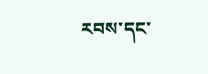རབས་དང་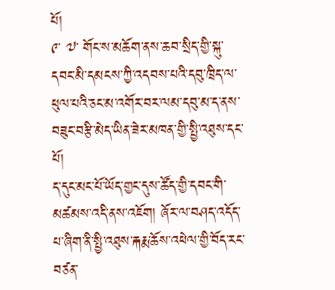པོ།
༩་ ༧་ གོང་ས་མཆོག་ནས་ཆབ་སྲིད་གྱི་སྐུ་དབང་མི་དམངས་ཀྱི་འདབས་པའི་དབུ་ཁྲིད་ལ་ཕུལ་པའི་ཅང་མ་འགོར་བར་ལམ་དབུ་མ་ད་ནས་བཟུང་བརྩི་མེད་ཡིན་ཟེར་མཁན་གྱི་སྤྱི་འཐུས་དང་པོ།
ད་དུང་མང་པོ་ཡོད་གྱང་དུས་ཚོད་གྱི་དབང་གི་མཚམས་འདི་ནས་འཇོག། ཞོར་ལ་བཤད་འདོད་པ་ཞིག་ནི་སྤྱི་འཐུས་རྐརྨ་ཆོས་འཕེལ་གྱི་བོད་རང་བཙན་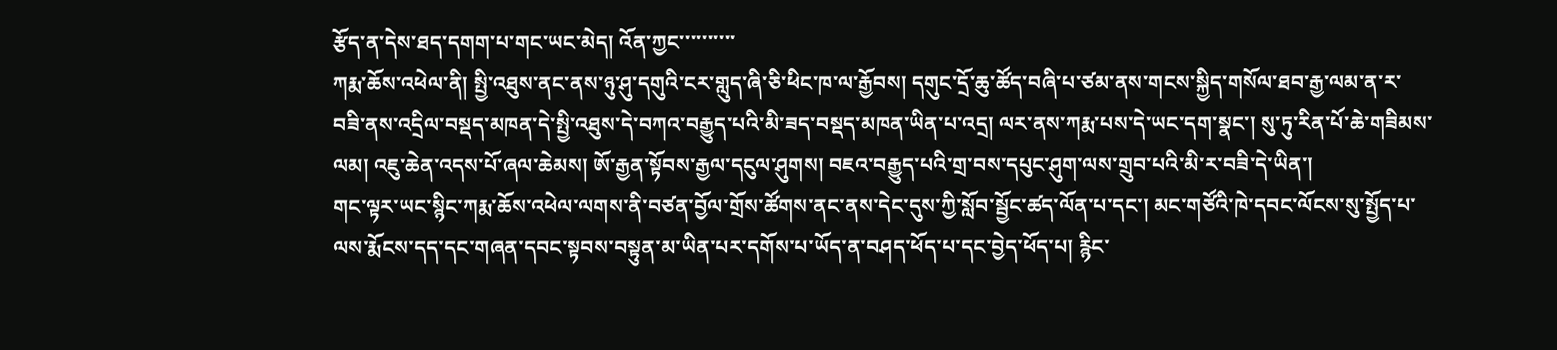རྩོད་ན་དེས་ཐད་དགག་པ་གང་ཡང་མེད། འོན་ཀྱང་་་་་་་་་་
ཀརྨ་ཆོས་འཕེལ་ནི། སྤྱི་འཐུས་ནང་ནས་ཉུ་ཤུ་དགུའི་ངར་གླུད་ཞི་ཅི་ཕིང་ཁ་ལ་རྒྱོབས། དགུང་དྲོ་ཆུ་ཚོད་བཞི་པ་ཙམ་ནས་གངས་སྐྱིད་གསོལ་ཐབ་རྒྱ་ལམ་ན་ར་བཟི་ནས་འདྲིལ་བསྡད་མཁན་དེ་སྤྱི་འཐུས་དེ་བཀའ་བརྒྱུད་པའི་མི་ཟད་བསྡད་མཁན་ཡིན་པ་འདྲ། ལར་ནས་ཀརྨ་པས་དེ་ཡང་དག་སྣང་། སུ་ཏུ་རིན་པོ་ཆེ་གཟིམས་ལམ། འཇུ་ཆེན་འདས་པོ་ཞལ་ཆེམས། ཨོ་རྒྱན་སྟོབས་རྒྱལ་དངུལ་ཤུགས། བཇའ་བརྒྱུད་པའི་གྲ་བས་དཔུང་ཤུག་ལས་གྲུབ་པའི་མི་ར་བཟི་དེ་ཡིན་།
གང་ལྟར་ཡང་སྙིང་ཀརྨ་ཆོས་འཕེལ་ལགས་ནི་བཙན་བྱོལ་གྲོས་ཚོགས་ནང་ནས་དེང་དུས་ཀྱི་སློབ་སྦྱོང་ཚད་ལོན་པ་དང་། མང་གཙོའི་ཁེ་དབང་ལོངས་སུ་སྤྱོད་པ་ལས་རྨོངས་དད་དང་གཞན་དབང་སྟབས་བསྟུན་མ་ཡིན་པར་དགོས་པ་ཡོད་ན་བཤད་ཕོད་པ་དང་བྱེད་ཕོད་པ། རྙིང་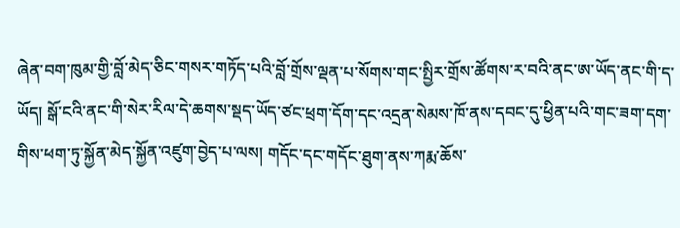ཞེན་བག་ཁུམ་གྱི་བློ་མེད་ཅིང་གསར་གཏོད་པའི་བློ་གྲོས་ལྡན་པ་སོགས་གང་སྤྱིར་གྲོས་ཚོགས་ར་བའི་ནང་ཨ་ཡོད་ནང་གི་ད་ཡོད། སྒོ་ངའི་ནང་གི་སེར་རིལ་དེ་ཆགས་སྡད་ཡོད་ཙང་ཕྲག་དོག་དང་འདྲན་སེམས་ཁོ་ནས་དབང་དུ་ཕྱིན་པའི་གང་ཟག་དག་གིས་ཕག་ཏུ་སྐྱོན་མེད་སྐྱོན་འཛུག་བྱེད་པ་ལས། གདོང་དང་གདོང་ཐུག་ནས་ཀརྨ་ཆོས་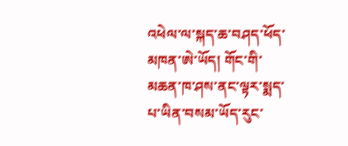འཕེལ་ལ་སྐད་ཆ་བཤད་ཕོད་མཁན་ཨེ་ཡོད། གོང་གི་མཆན་ཁ་ཤས་ནང་ལྟར་སྨད་པ་ཡིན་བསམ་ཡོད་རུང་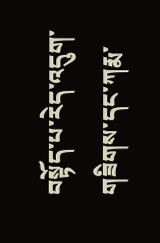བསྟོད་པ་རེད་འདུག་གཟིགས་དང་ཀརྨ་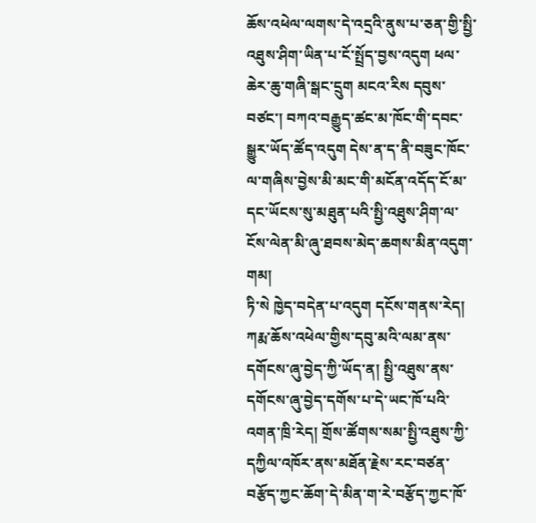ཆོས་འཕེལ་ལགས་དེ་འདྲའི་ནུས་པ་ཅན་གྱི་སྤྱི་འཐུས་ཤིག་ཡིན་པ་ངོ་སྤྲོད་བྱས་འདུག ཕལ་ཆེར་ཆུ་གཞི་སྒང་དྲུག མངའ་རིས དབུས་བཙང་། བཀའ་བརྒྱུད་ཚང་མ་ཁོང་གི་དབང་སྒྱུར་ཡོད་ཚོད་འདུག དེས་ན་ད་ནི་བཟུང་ཁོང་ལ་གཞིས་བྱེས་མི་མང་གི་མངོན་འདོད་ངོ་མ་དང་ཡོངས་སུ་མཐུན་པའི་སྤྱི་འཐུས་ཤིག་ལ་ངོས་ལེན་མི་ཞུ་ཐབས་མེད་ཆགས་མིན་འདུག་གམ།
ཏི་སེ ཁྱེད་བདེན་པ་འདུག དངོས་གནས་རེད།
ཀརྨ་ཆོས་འཕེལ་གྱིས་དབུ་མའི་ལམ་ནས་དགོངས་ཞུ་བྱེད་ཀྱི་ཡོད་ན། སྤྱི་འཐུས་ནས་དགོངས་ཞུ་བྱེད་དགོས་པ་དེ་ཡང་ཁོ་པའི་འགན་ཁྲི་རེད། གྲོས་ཚོགས་སམ་སྤྱི་འཐུས་ཀྱི་དཀྱིལ་འཁོར་ནས་མཐོན་རྗེས་རང་བཙན་བརྩོད་ཀྱང་ཆོག་དེ་མིན་ག་རེ་བརྩོད་ཀྱང་ཁོ་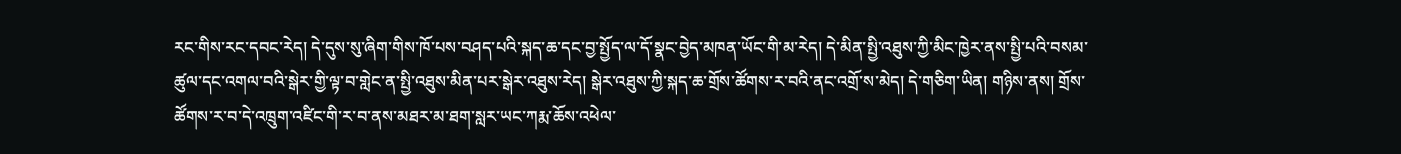རང་གིས་རང་དབང་རེད། དེ་དུས་སུ་ཞིག་གིས་ཁོ་པས་བཤད་པའི་སྐད་ཆ་དང་བྱ་སྤྱོད་ལ་དོ་སྣང་བྱེད་མཁན་ཡོང་གི་མ་རེད། དེ་མིན་སྤྱི་འཐུས་ཀྱི་མིང་ཁྱེར་ནས་སྤྱི་པའི་བསམ་ཚུལ་དང་འགལ་བའི་སྒེར་གྱི་ལྟ་བ་གླེང་ན་སྤྱི་འཐུས་མིན་པར་སྒེར་འཐུས་རེད། སྒེར་འཐུས་ཀྱི་སྐད་ཆ་གྲོས་ཚོགས་ར་བའི་ནང་འགྲོ་ས་མེད། དེ་གཅིག་ཡིན། གཉིས་ནས། གྲོས་ཚོགས་ར་བ་དེ་འཁྲུག་འཛིང་གི་ར་བ་ནས་མཐར་མ་ཐག་སླར་ཡང་ཀརྨ་ཆོས་འཕེལ་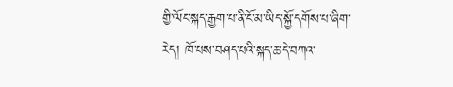གྱི་ལོང་སྐད་རྒྱག་པ་ནི་ངོ་མ་ཡིད་སྐྱོ་དགོས་པ་ཞིག་རེད། ཁོ་པས་བཤད་པའི་སྐད་ཆ་དེ་བཀའ་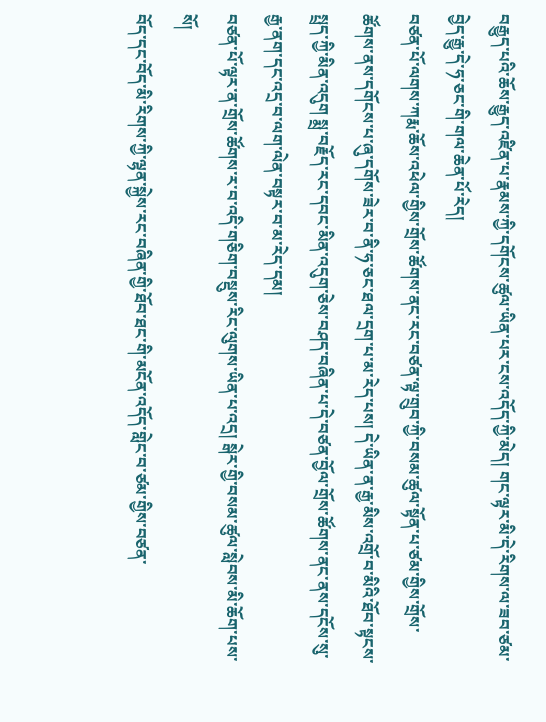བརྒྱུད་པའི་ཆོས་རྒྱུད་འཛིན་པ་རྣམས་ཀྱི་དགོངས་ཚུལ་ཡིན་པར་ངས་འདོད་ཀྱི་མེད། གང་ལྟར་མི་དེ་རིགས་ལ་ཟབ་ཙམ་བྱེད་རྒྱུ་དེ་ཧ་ཅང་གི་གལ་ཆེན་པོ་རེད།
བཙན་པོ་ལགས་ཀརྨ་ཆོས་འཕེལ་གྱིས་གྲོས་ཚོགས་ནང་རང་བཙན་ལྟ་གྲུབ་ཀྱི་བསམ་ཚུལ་སྟོན་པ་ཙམ་གྱིས་གྲོས་ཚོགས་ནས་དགོངས་པ་ཞུ་དགོས་ཟེར་བ་ནི་ཧ་ཅང་ཐལ་དྲག་པ་མ་རེད་པས། དེ་ཡིན་ན་རྒྱ་མིས་འགྲོ་བ་མིའི་ཐོབ་སྟངས་སྤྲད་ཀྱི་མིན་འདུག སྨྲ་བརྗོད་རང་དབང་མིན་འདུག་ཅེས་བཤད་བཞིན་པ་དེ་བཙན་བྱོལ་གྲོས་ཚོགས་ནང་ནས་དངོས་སུ་རྒྱ་ནག་དང་འདྲ་བ་ལག་ལེན་བསྟར་བ་མ་རེད་དམ།
བཙན་པོ་ལྟར་ན་གྲོས་ཚོགས་ར་བ་འདི་གཅིག་བསྡུས་རིང་ལུགས་ཡིན་པ་འདྲ། སྒེར་གྱི་བསམ་ཚུལ་སླེབས་མི་ཆོག་པས་སོ།
བོད་དང་བོད་མི་རིགས་ཀྱི་ལྷན་སྐྱེས་རང་བཞིན་གྱི་ཐོབ་ཐང་གི་མངོན་འདོད་གླེང་བ་ཙམ་གྱིས་བཙན་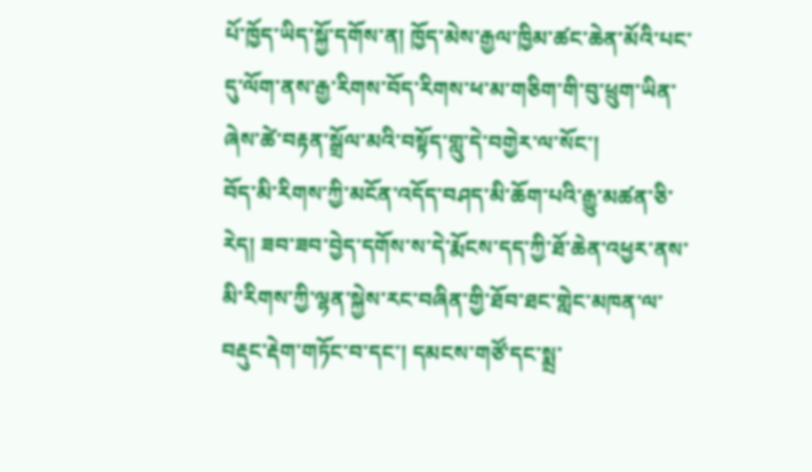པོ་ཁྱོད་ཡིད་སྐྱོ་དགོས་ན། ཁྱོད་མེས་རྒྱལ་ཁྱིམ་ཚང་ཆེན་མོའི་པང་དུ་ལོག་ནས་རྒྱ་རིགས་བོད་རིགས་ཕ་མ་གཅིག་གི་བུ་ཕྲུག་ཡིན་ཞེས་ཚེ་བརྟན་སྒྲོལ་མའི་བསྟོད་གླུ་དེ་བགྱེར་ལ་སོང་།
བོད་མི་རིགས་ཀྱི་མངོན་འདོད་བཤད་མི་ཆོག་པའི་རྒྱུ་མཚན་ཅི་རེད། ཟབ་ཟབ་བྱེད་དགོས་ས་དེ་རྨོངས་དད་ཀྱི་ཐོ་ཆེན་འཕྱར་ནས་མི་རིགས་ཀྱི་ལྷན་སྐྱེས་རང་བཞིན་གྱི་ཐོབ་ཐང་གླེང་མཁན་ལ་བརྡུང་རྡེག་གཏོང་བ་དང་། དམངས་གཙོ་དང་སྨྲ་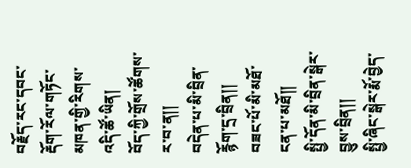བརྗོད་རང་དབང་རྡོག་རོལ་གཏོང་མཁན་གྱི་རིགས་འདི་ཚོ་ཡིན།
བོད་ཀྱི་གྲོས་ཚོགས་ར་བ་ན།།
བདེན་པ་མི་བྲིན་རྙོག་དྲ་བྲིན།།
བཟང་པོ་མི་མཐོ་ངན་པ་མཐོ།།
སྤྱི་དོན་མི་བྲིན་སྒེར་བྱུས་བྲིན།།
སྤྱི་ཞིང་སྒེར་རྨོ་བྱེད་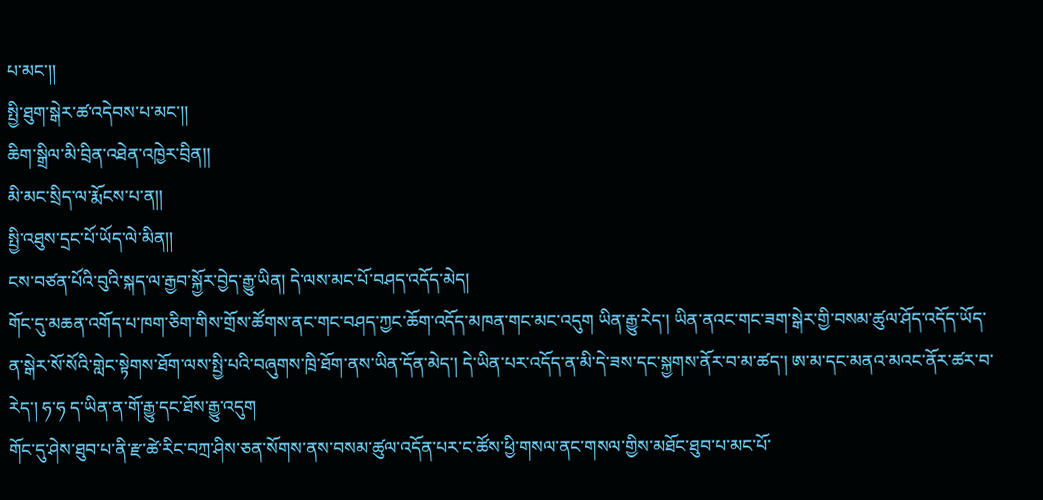པ་མང་།།
སྤྱི་ཐུག་སྒེར་ཚ་འདེབས་པ་མང་།།
ཆིག་སྒྲིལ་མི་བྲིན་འཐེན་འཁྱེར་བྲིན།།
མི་མང་སྲིད་ལ་རྨོངས་པ་ན།།
སྤྱི་འཐུས་དྲང་པོ་ཡོད་ལེ་མིན།།
ངས་བཙན་པོའི་བུའི་སྐད་ལ་རྒྱབ་སྐྱོར་བྱེད་རྒྱུ་ཡིན། དེ་ལས་མང་པོ་བཤད་འདོད་མེད།
གོང་དུ་མཆན་འགོད་པ་ཁག་ཅིག་གིས་གྲོས་ཚོགས་ནང་གང་བཤད་ཀྱང་ཆོག་འདོད་མཁན་གང་མང་འདུག ཡིན་རྒྱུ་རེད་། ཡིན་ནའང་གང་ཟག་སྒེར་གྱི་བསམ་ཚུལ་ཤོད་འདོད་ཡོད་ན་སྒེར་སོ་སོའི་གླེང་སྟེགས་ཐོག་ལས་སྤྱི་པའི་བཞུགས་ཁྲི་ཐོག་ནས་ཡིན་དོན་མེད་། དེ་ཡིན་པར་འདོད་ན་མི་དེ་ཟས་དང་སྐྱགས་ནོར་བ་མ་ཚད་། ཨ་མ་དང་མནའ་མའང་ནོར་ཚར་བ་རེད་། ཧ་ཧ ད་ཡིན་ན་གོ་རྒྱུ་དང་ཐོས་རྒྱུ་འདུག
གོང་དུ་ཤེས་ཐུབ་པ་ནི་རྫ་ཚེ་རིང་བཀྲ་ཤིས་ཅན་སོགས་ནས་བསམ་ཚུལ་འདོན་པར་ང་ཚོས་ཕྱི་གསལ་ནང་གསལ་གྱིས་མཐོང་ཐུབ་པ་མང་པོ་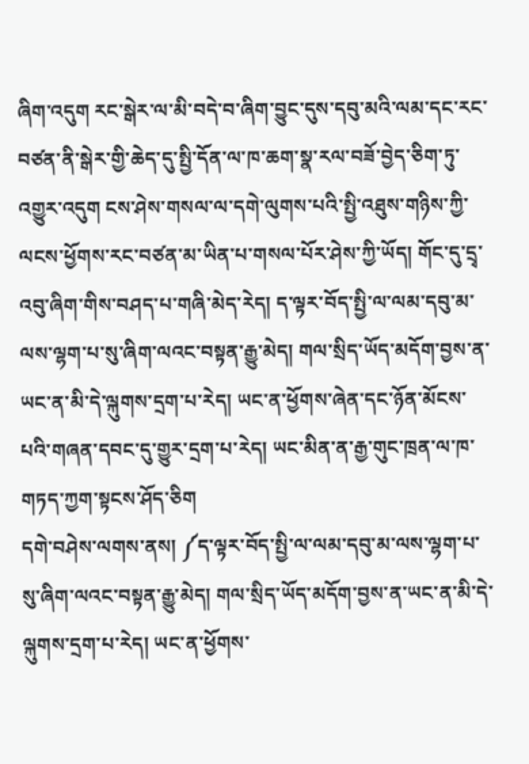ཞིག་འདུག རང་སྒེར་ལ་མི་བདེ་བ་ཞིག་བྱུང་དུས་དབུ་མའི་ལམ་དང་རང་བཙན་ནི་སྒེར་གྱི་ཆེད་དུ་སྤྱི་དོན་ལ་ཁ་ཆག་སྣ་རལ་བཟོ་བྱེད་ཅིག་ཏུ་འགྱུར་འདུག ངས་ཤེས་གསལ་ལ་དགེ་ལུགས་པའི་སྤྱི་འཐུས་གཉིས་ཀྱི་ལངས་ཕྱོགས་རང་བཙན་མ་ཡིན་པ་གསལ་པོར་ཤེས་ཀྱི་ཡོད། གོང་དུ་དྲྭ་འབུ་ཞིག་གིས་བཤད་པ་གཞི་མེད་རེད། ད་ལྟར་བོད་སྤྱི་ལ་ལམ་དབུ་མ་ལས་ལྷག་པ་སུ་ཞིག་ལའང་བསྟན་རྒྱུ་མེད། གལ་སྲིད་ཡོད་མདོག་བྱས་ན་ཡང་ན་མི་དེ་ལྐུགས་དྲག་པ་རེད། ཡང་ན་ཕྱོགས་ཞེན་དང་ཉོན་མོངས་པའི་གཞན་དབང་དུ་གྱུར་དྲག་པ་རེད། ཡང་མིན་ན་རྒྱ་གུང་ཁྲན་ལ་ཁ་གཏད་ཀྱག་སྟངས་ཤོད་ཅིག
དགེ་བཤེས་ལགས་ནས། ༼ད་ལྟར་བོད་སྤྱི་ལ་ལམ་དབུ་མ་ལས་ལྷག་པ་སུ་ཞིག་ལའང་བསྟན་རྒྱུ་མེད། གལ་སྲིད་ཡོད་མདོག་བྱས་ན་ཡང་ན་མི་དེ་ལྐུགས་དྲག་པ་རེད། ཡང་ན་ཕྱོགས་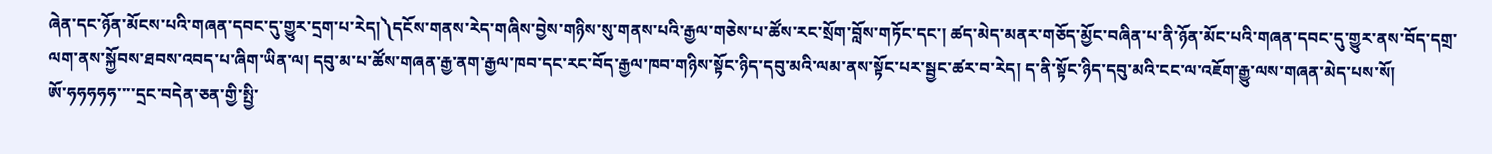ཞེན་དང་ཉོན་མོངས་པའི་གཞན་དབང་དུ་གྱུར་དྲག་པ་རེད།༽དངོས་གནས་རེད་གཞིས་བྱེས་གཉིས་སུ་གནས་པའི་རྒྱལ་གཅེས་པ་ཚོས་རང་སྲོག་བློས་གཏོང་དང་། ཚད་མེད་མནར་གཅོད་མྱོང་བཞིན་པ་ནི་ཉོན་མོང་པའི་གཞན་དབང་དུ་གྱུར་ནས་བོད་དགྲ་ལག་ནས་སྐྱོབས་ཐབས་འབད་པ་ཞིག་ཡིན་ལ། དབུ་མ་པ་ཚོས་གཞན་རྒྱ་ནག་རྒྱལ་ཁབ་དང་རང་བོད་རྒྱལ་ཁབ་གཉིས་སྟོང་ཉིད་དབུ་མའི་ལམ་ནས་སྟོང་པར་སྦྱང་ཚར་བ་རེད། ད་ནི་སྟོང་ཉིད་དབུ་མའི་ངང་ལ་འཇོག་རྒྱུ་ལས་གཞན་མེད་པས་སོ།
ཨོ་ཧཧཧཧཧ་་་་དྲང་བདེན་ཅན་གྱི་སྤྱི་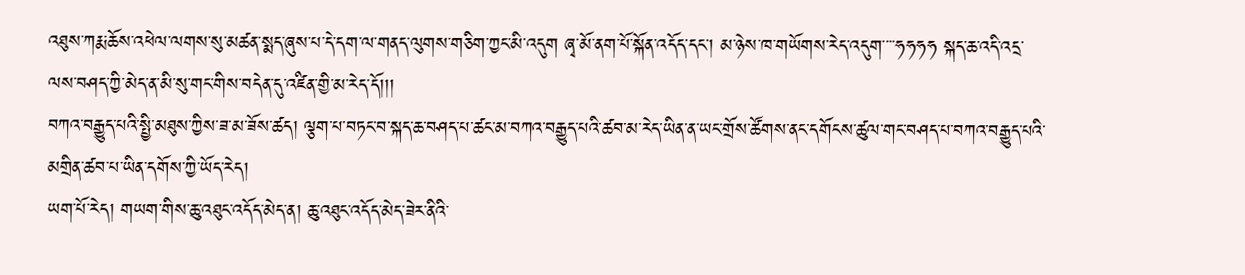འཐུས་ཀརྨ་ཆོས་འཕེལ་ལགས་སུ་མཚན་སྨད་ཞུས་པ་དེ་དག་ལ་གནད་ལུགས་གཅིག་ཀྱང་མི་འདུག ཞྭ་མོ་ནག་པོ་སྐོན་འདོད་དང་། མ་ཉེས་ཁ་གཡོགས་རེད་འདུག་་་་ཧཧཧཧ སྐད་ཆ་འདི་འདྲ་ལས་བཤད་ཀྱི་མེད་ན་མི་སུ་གང་གིས་བདེན་དུ་འཛིན་གྱི་མ་རེད་དོ།།།
བཀའ་བརྒྱུད་པའི་སྤྱི་མཐུས་ཀྱིས་ཟ་མ་ཟོས་ཚད། ལྕག་པ་བཏང་བ་སྐད་ཆ་བཤད་པ་ཚང་མ་བཀའ་བརྒྱུད་པའི་ཚབ་མ་རེད་ཡིན་ན་ཡང་གྲོས་ཚོགས་ནང་དགོངས་ཚུལ་གང་བཤད་པ་བཀའ་བརྒྱུད་པའི་མགྲིན་ཚབ་པ་ཡིན་དགོས་ཀྱི་ཡོད་རེད།
ཡག་པོ་རེད། གཡག་གིས་ཆུ་འཐུང་འདོད་མེད་ན། ཆུ་འཐུང་འདོད་མེད་ཟེར་ནིའི་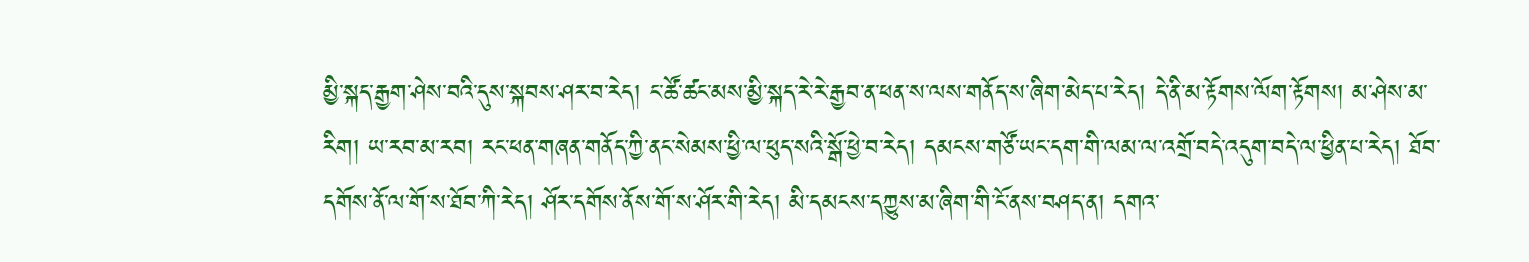མྱི་སྐད་རྒྱག་ཤེས་བའི་དུས་སྐབས་ཤར་བ་རེད། ང་ཚོ་ཚང་མས་མྱི་སྐད་རེ་རེ་རྒྱབ་ན་ཕན་ས་ལས་གནོད་ས་ཞིག་མེད་པ་རེད། དེ་ནི་མ་རྟོགས་ལོག་རྟོགས། མ་ཤེས་མ་རིག། ཡ་རབ་མ་རབ། རང་ཕན་གཞན་གནོད་ཀྱི་ནང་སེམས་ཕྱི་ལ་ཕུད་སའི་སྒོ་ཕྱེ་བ་རེད། དམངས་གཙོ་ཡང་དག་གི་ལམ་ལ་འགྲོ་བདེ་འདུག་བདེ་ལ་ཕྱིན་པ་རེད། ཐོབ་དགོས་ནོ་ལ་གོ་ས་ཐོབ་ཀི་རེད། ཤོར་དགོས་ནོས་གོ་ས་ཤོར་གི་རེད། མི་དམངས་དཀྱུས་མ་ཞིག་གི་ངོ་ནས་བཤད་ན། དགའ་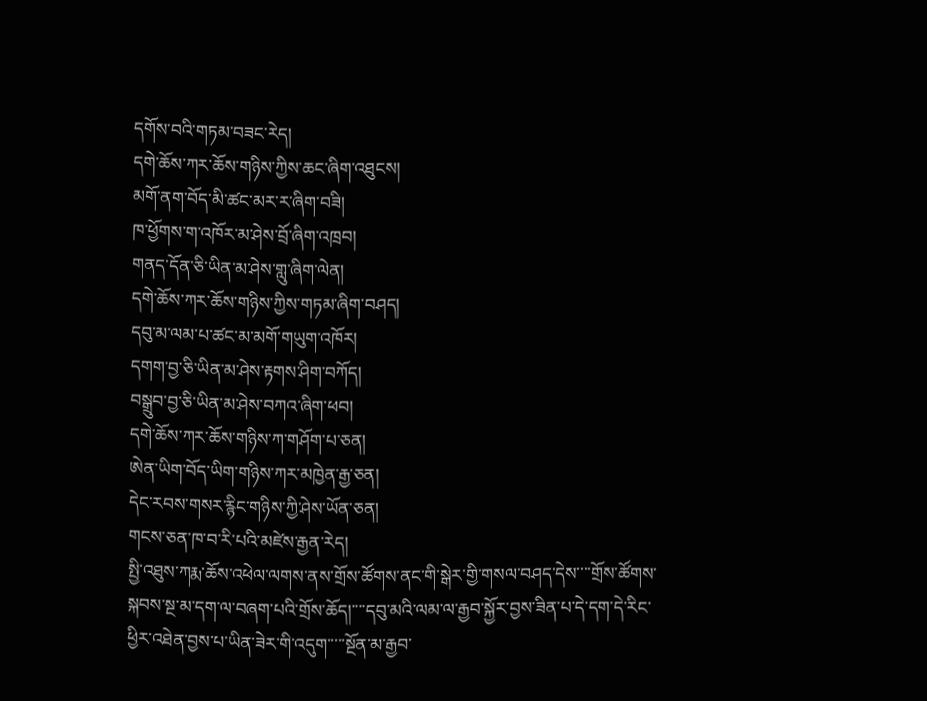དགོས་བའི་གཏམ་བཟང་རེད།
དགེ་ཆོས་ཀར་ཆོས་གཉིས་ཀྱིས་ཆང་ཞིག་འཐུངས།
མགོ་ནག་བོད་མི་ཚང་མར་ར་ཞིག་བཟི།
ཁ་ཕྱོགས་ག་འཁོར་མ་ཤེས་བྲོ་ཞིག་འཁྲབ།
གནད་དོན་ཅི་ཡིན་མ་ཤེས་གླུ་ཞིག་ལེན།
དགེ་ཆོས་ཀར་ཆོས་གཉིས་ཀྱིས་གཏམ་ཞིག་བཤད།
དབུ་མ་ལམ་པ་ཚང་མ་མགོ་གཡུག་འཁོར།
དགག་བྱ་ཅི་ཡིན་མ་ཤེས་རྟགས་ཤིག་བཀོད།
བསྒྲུབ་བྱ་ཅི་ཡིན་མ་ཤེས་བཀའ་ཞིག་ཕབ།
དགེ་ཆོས་ཀར་ཆོས་གཉིས་ཀ་གཤོག་པ་ཅན།
ཨེན་ཡིག་བོད་ཡིག་གཉིས་ཀར་མཁྱེན་རྒྱ་ཅན།
དེང་རབས་གསར་རྙིང་གཉིས་ཀྱི་ཤེས་ཡོན་ཅན།
གངས་ཅན་ཁ་བ་རི་པའི་མཛེས་རྒྱན་རེད།
སྤྱི་འཐུས་ཀརྨ་ཆོས་འཕེལ་ལགས་ནས་གྲོས་ཚོགས་ནང་གི་སྒེར་གྱི་གསལ་བཤད་དེས་་་་གྲོས་ཚོགས་སྐབས་སྔ་མ་དག་ལ་བཞག་པའི་གྲོས་ཆོད།་་་་དབུ་མའི་ལམ་ལ་རྒྱབ་སྐྱོར་བྱས་ཟིན་པ་དེ་དག་དེ་རིང་ཕྱིར་འཐེན་བྱས་པ་ཡིན་ཟེར་གི་འདུག་་་་་སྔོན་མ་རྒྱབ་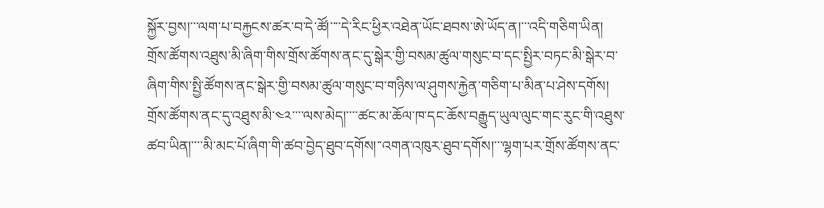སྐྱོར་བྱས།་་་ལག་པ་བརྐྱངས་ཚར་བ་དེ་ཚོ།་་་་དེ་རིང་ཕྱིར་འཐེན་ཡོང་ཐབས་ཨེ་ཡོད་ན།་་་འདི་གཅིག་ཡིན།
གྲོས་ཚོགས་འཐུས་མི་ཞིག་གིས་གྲོས་ཚོགས་ནང་དུ་སྒེར་གྱི་བསམ་ཚུལ་གསུང་བ་དང་སྤྱིར་བཏང་མི་སྒེར་བ་ཞིག་གིས་སྤྱི་ཚོགས་ནང་སྒེར་གྱི་བསམ་ཚུལ་གསུང་བ་གཉིས་ལ་ཤུགས་རྐྱེན་གཅིག་པ་མིན་པ་ཤེས་དགོས།
གྲོས་ཚོགས་ནང་དུ་འཐུས་མི་༤༢་་་་ལས་མེད།་་་་ཚང་མ་ཆོལ་ཁ་དང་ཆོས་བརྒྱུད་ཡུལ་ལུང་གང་རུང་གི་འཐུས་ཚབ་ཡིན།་་་་མི་མང་པོ་ཞིག་གི་ཚབ་བྱེད་ཐུབ་དགོས།་་འགན་འཁུར་ཐུབ་དགོས།་་་ལྷག་པར་གྲོས་ཚོགས་ནང་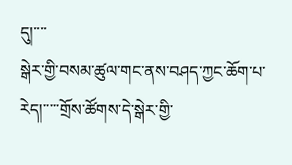དུ།་་་་
སྒེར་གྱི་བསམ་ཚུལ་གང་ནས་བཤད་ཀྱང་ཆོག་པ་རེད།་་་་་གྲོས་ཚོགས་དེ་སྒེར་གྱི་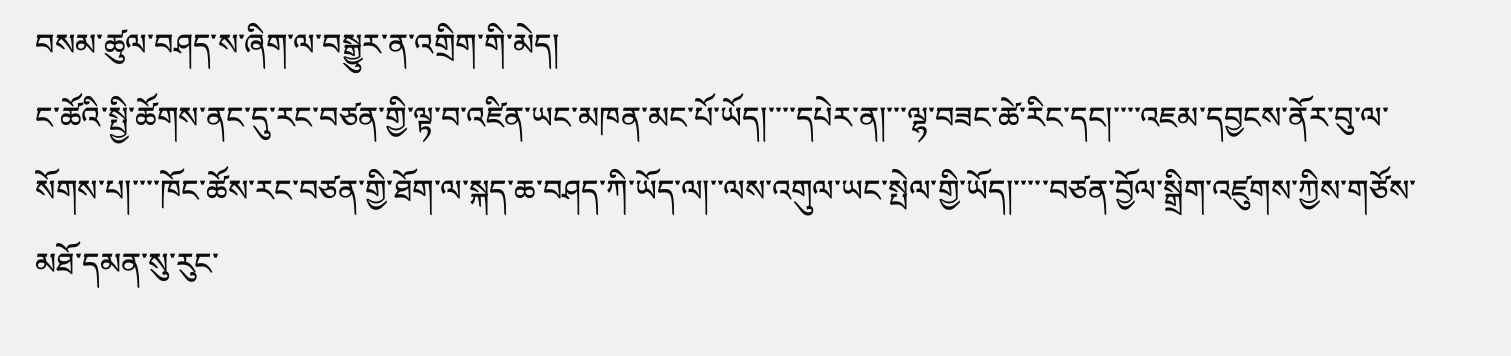བསམ་ཚུལ་བཤད་ས་ཞིག་ལ་བསྒྱུར་ན་འགྲིག་གི་མེད།
ང་ཚོའི་སྤྱི་ཚོགས་ནང་དུ་རང་བཙན་གྱི་ལྟ་བ་འཛིན་ཡང་མཁན་མང་པོ་ཡོད།་་་་དཔེར་ན།་་་ལྷ་བཟང་ཚེ་རིང་དང།་་་་འཇམ་དབྱངས་ནོར་བུ་ལ་སོགས་པ།་་་་ཁོང་ཚོས་རང་བཙན་གྱི་ཐོག་ལ་སྐད་ཆ་བཤད་ཀི་ཡོད་ལ།་་ལས་འགུལ་ཡང་སྤེལ་གྱི་ཡོད།་་་་་བཙན་བྱོལ་སྒྲིག་འཛུགས་ཀྱིས་གཙོས་མཐོ་དམན་སུ་རུང་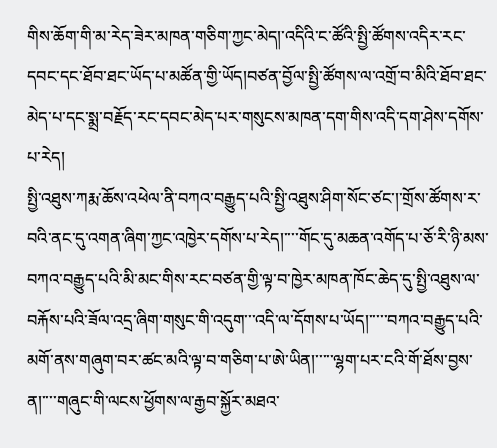གིས་ཆོག་གི་མ་རེད་ཟེར་མཁན་གཅིག་ཀྱང་མེད།་འདིའི་ང་ཚོའི་སྤྱི་ཚོགས་འདིར་རང་དབང་དང་ཐོབ་ཐང་ཡོད་པ་མཚོན་གྱི་ཡོད།བཙན་བྱོལ་སྤྱི་ཚོགས་ལ་འགྲོ་བ་མིའི་ཐོབ་ཐང་མེད་པ་དང་སྨྲ་བརྗོད་རང་དབང་མེད་པར་གསུངས་མཁན་དག་གིས་འདི་དག་ཤེས་དགོས་པ་རེད།
སྤྱི་འཐུས་ཀརྨ་ཆོས་འཕེལ་ནི་བཀའ་བརྒྱུད་པའི་སྤྱི་འཐུས་ཤིག་སོང་ཙང་།་གྲོས་ཚོགས་ར་བའི་ནང་དུ་འགན་ཞིག་ཀྱང་འཁྱེར་དགོས་པ་རེད།་་་་གོང་དུ་མཆན་འགོད་པ་ཅོ་རི་ཉི་མས་བཀའ་བརྒྱུད་པའི་མི་མང་གིས་རང་བཙན་གྱི་ལྟ་བ་ཁྱེར་མཁན་ཁོང་ཆེད་དུ་སྤྱི་འཐུས་ལ་བརྐོས་པའི་ཟོལ་འདྲ་ཞིག་གསུང་གི་འདུག་་་འདི་ལ་དོགས་པ་ཡོད།་་་་་བཀའ་བརྒྱུད་པའི་མགོ་ནས་གཞུག་བར་ཚང་མའི་ལྟ་བ་གཅིག་པ་ཨེ་ཡིན།་་་་་ལྷག་པར་ངའི་གོ་ཐོས་བྱས་ན།་་་་གཞུང་གི་ལངས་ཕྱོགས་ལ་རྒྱབ་སྐྱོར་མཐའ་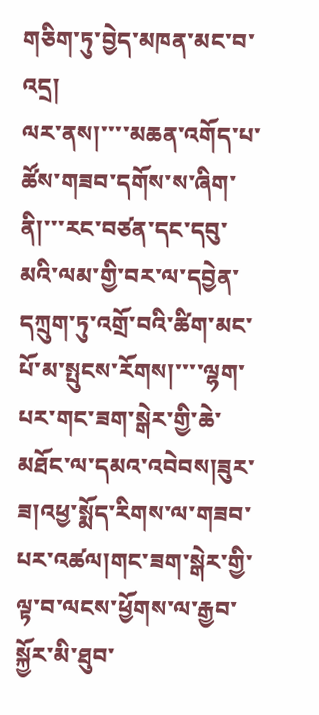གཅིག་ཏུ་བྱེད་མཁན་མང་བ་འདྲ།
ལར་ནས།་་་་མཆན་འགོད་པ་ཚོས་གཟབ་དགོས་ས་ཞིག་ནི།་་་རང་བཙན་དང་དབུ་མའི་ལམ་གྱི་བར་ལ་དབྱེན་དཀྲུག་ཏུ་འགྲོ་བའི་ཚིག་མང་པོ་མ་སྤུངས་རོགས།་་་་ལྷག་པར་གང་ཟག་སྒེར་གྱི་ཆེ་མཐོང་ལ་དམའ་འབེབས།ཟུར་ཟ།འཕྱ་སྨོད་རིགས་ལ་གཟབ་པར་འཚལ།གང་ཟག་སྒེར་གྱི་ལྟ་བ་ལངས་ཕྱོགས་ལ་རྒྱབ་སྐྱོར་མི་ཐུབ་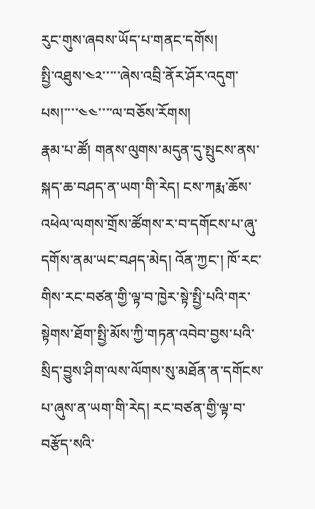རུང་གུས་ཞབས་ཡོད་པ་གནང་དགོས།
སྤྱི་འཐུས་༤༢་་་་་ཞེས་འབྲི་ནོར་ཤོར་འདུག་པས།་་་་༤༤་་་་ལ་བཅོས་རོགས།
རྣམ་པ་ཚོ། གནས་ལུགས་མདུན་དུ་སྤུངས་ནས་སྐད་ཆ་བཤད་ན་ཡག་གི་རེད། ངས་ཀརྨ་ཆོས་འཕེལ་ལགས་གྲོས་ཚོགས་ར་བ་དགོངས་པ་ཞུ་དགོས་ནམ་ཡང་བཤད་མེད། འོན་ཀྱང་། ཁོ་རང་གིས་རང་བཙན་གྱི་ལྟ་བ་ཁྱེར་སྟེ་སྤྱི་པའི་གར་སྟེགས་ཐོག་སྤྱི་མོས་ཀྱི་གཏན་འབེབ་བྱས་པའི་སྲིད་བྱུས་ཤིག་ལས་ལོགས་སུ་མཐོན་ན་དགོངས་པ་ཞུས་ན་ཡག་གི་རེད། རང་བཙན་གྱི་ལྟ་བ་བརྩོད་སའི་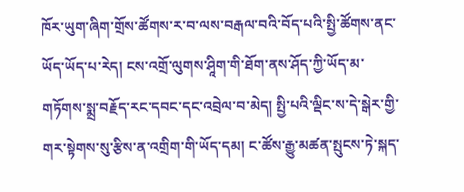ཁོར་ཡུག་ཞིག་གྲོས་ཚོགས་ར་བ་ལས་བརྒལ་བའི་བོད་པའི་སྤྱི་ཚོགས་ནང་ཡོད་ཡོད་པ་རེད། ངས་འགྲོ་ལུགས་ཤཱིག་གི་ཐོག་ནས་ཤོད་ཀྱི་ཡོད་མ་གཏོགས་སྨྲ་བརྗོད་རང་དབང་དང་འབྲེལ་བ་མེད། སྤྱི་པའི་ལྡིང་ས་དེ་སྒེར་གྱི་གར་སྟེགས་སུ་རྩིས་ན་འགྲིག་གི་ཡོད་དམ། ང་ཚོས་རྒྱུ་མཚན་སྤུངས་ཏེ་སྐད་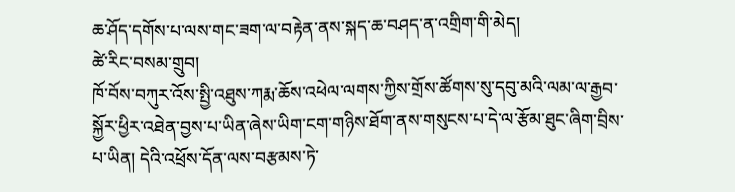ཆ་ཤོད་དགོས་པ་ལས་གང་ཟག་ལ་བརྟེན་ནས་སྐད་ཆ་བཤད་ན་འགྲིག་གི་མེད།
ཚེ་རིང་བསམ་གྲུབ།
ཁོ་བོས་བཀུར་འོས་སྤྱི་འཐུས་ཀརྨ་ཆོས་འཕེལ་ལགས་ཀྱིས་གྲོས་ཚོགས་སུ་དབུ་མའི་ལམ་ལ་རྒྱབ་སྐྱོར་ཕྱིར་འཐེན་བྱས་པ་ཡིན་ཞེས་ཡིག་ངག་གཉིས་ཐོག་ནས་གསུངས་པ་དེ་ལ་རྩོམ་ཐུང་ཞིག་བྲིས་པ་ཡིན། དེའི་འཕྲོས་དོན་ལས་བརྩམས་ཏེ་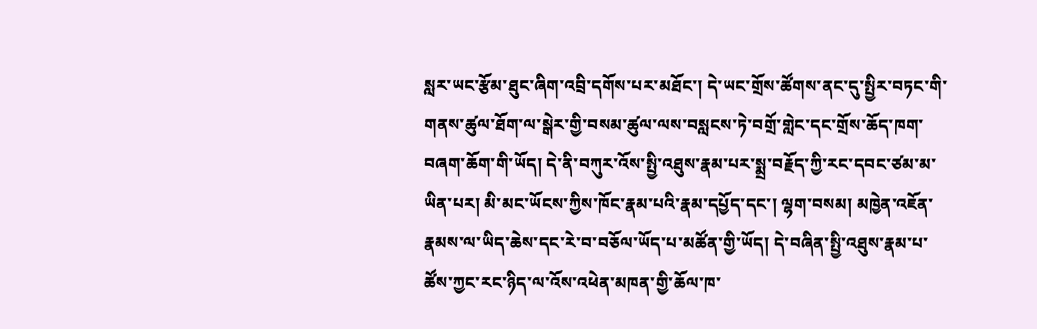སླར་ཡང་རྩོམ་ཐུང་ཞིག་འབྲི་དགོས་པར་མཐོང་། དེ་ཡང་གྲོས་ཚོགས་ནང་དུ་སྤྱིར་བཏང་གི་གནས་ཚུལ་ཐོག་ལ་སྒེར་གྱི་བསམ་ཚུལ་ལས་བསླངས་ཏེ་བགྲོ་གླེང་དང་གྲོས་ཆོད་ཁག་བཞག་ཆོག་གི་ཡོད། དེ་ནི་བཀུར་འོས་སྤྱི་འཐུས་རྣམ་པར་སྨྲ་བརྗོད་ཀྱི་རང་དབང་ཙམ་མ་ཡིན་པར། མི་མང་ཡོངས་ཀྱིས་ཁོང་རྣམ་པའི་རྣམ་དཔྱོད་དང་། ལྷག་བསམ། མཁྱེན་འཇོན་རྣམས་ལ་ཡིད་ཆེས་དང་རེ་བ་བཅོལ་ཡོད་པ་མཚོན་གྱི་ཡོད། དེ་བཞིན་སྤྱི་འཐུས་རྣམ་པ་ཚོས་ཀྱང་རང་ཉིད་ལ་འོས་འཕེན་མཁན་གྱི་ཆོལ་ཁ་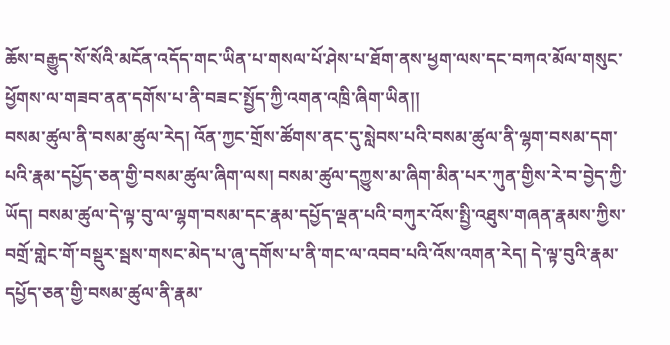ཆོས་བརྒྱུད་སོ་སོའི་མངོན་འདོད་གང་ཡིན་པ་གསལ་པོ་ཤེས་པ་ཐོག་ནས་ཕྱག་ལས་དང་བཀའ་མོལ་གསུང་ཕྱོགས་ལ་གཟབ་ནན་དགོས་པ་ནི་བཟང་སྤྱོད་ཀྱི་འགན་འཁྲི་ཞིག་ཡིན།།
བསམ་ཚུལ་ནི་བསམ་ཚུལ་རེད། འོན་ཀྱང་གྲོས་ཚོགས་ནང་དུ་སླེབས་པའི་བསམ་ཚུལ་ནི་ལྷག་བསམ་དག་པའི་རྣམ་དཔྱོད་ཅན་གྱི་བསམ་ཚུལ་ཞིག་ལས། བསམ་ཚུལ་དཀྱུས་མ་ཞིག་མིན་པར་ཀུན་གྱིས་རེ་བ་བྱེད་ཀྱི་ཡོད། བསམ་ཚུལ་དེ་ལྟ་བུ་ལ་ལྷག་བསམ་དང་རྣམ་དཔྱོད་ལྡན་པའི་བཀུར་འོས་སྤྱི་འཐུས་གཞན་རྣམས་ཀྱིས་བགྲོ་གླེང་གོ་བསྡུར་སྦས་གསང་མེད་པ་ཞུ་དགོས་པ་ནི་གང་ལ་འབབ་པའི་འོས་འགན་རེད། དེ་ལྟ་བུའི་རྣམ་དཔྱོད་ཅན་གྱི་བསམ་ཚུལ་ནི་རྣམ་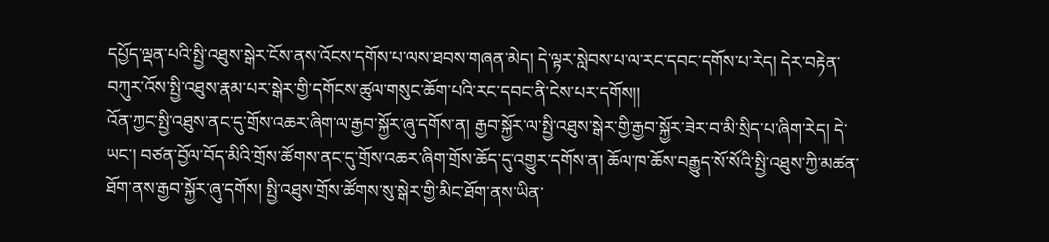དཔྱོད་ལྡན་པའི་སྤྱི་འཐུས་སྒེར་ངོས་ནས་འོངས་དགོས་པ་ལས་ཐབས་གཞན་མེད། དེ་ལྟར་སླེབས་པ་ལ་རང་དབང་དགོས་པ་རེད། དེར་བརྟེན་བཀུར་འོས་སྤྱི་འཐུས་རྣམ་པར་སྒེར་གྱི་དགོངས་ཚུལ་གསུང་ཆོག་པའི་རང་དབང་ནི་ངེས་པར་དགོས།།
འོན་ཀྱང་སྤྱི་འཐུས་ནང་དུ་གྲོས་འཆར་ཞིག་ལ་རྒྱབ་སྐྱོར་ཞུ་དགོས་ན། རྒྱབ་སྐྱོར་ལ་སྤྱི་འཐུས་སྒེར་གྱི་རྒྱབ་སྐྱོར་ཟེར་བ་མི་སྲིད་པ་ཞིག་རེད། དེ་ཡང་། བཙན་བྱོལ་བོད་མིའི་གྲོས་ཚོགས་ནང་དུ་གྲོས་འཆར་ཞིག་གྲོས་ཆོད་དུ་འགྱུར་དགོས་ན། ཆོལ་ཁ་ཆོས་བརྒྱུད་སོ་སོའི་སྤྱི་འཐུས་ཀྱི་མཚན་ཐོག་ནས་རྒྱབ་སྐྱོར་ཞུ་དགོས། སྤྱི་འཐུས་གྲོས་ཚོགས་སུ་སྒེར་གྱི་མིང་ཐོག་ནས་ཡིན་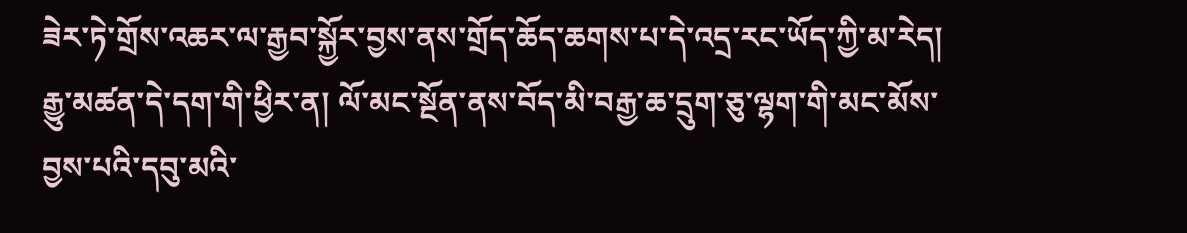ཟེར་ཏེ་གྲོས་འཆར་ལ་རྒྱབ་སྐྱོར་བྱས་ནས་གྲོད་ཆོད་ཆགས་པ་དེ་འདྲ་རང་ཡོད་ཀྱི་མ་རེད། རྒྱུ་མཚན་དེ་དག་གི་ཕྱིར་ན། ལོ་མང་སྔོན་ནས་བོད་མི་བརྒྱ་ཆ་དྲུག་ཅུ་ལྷག་གི་མང་མོས་བྱས་པའི་དབུ་མའི་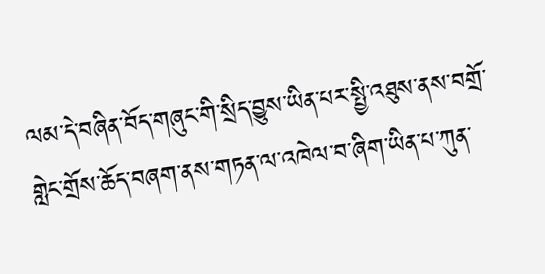ལམ་དེ་བཞིན་བོད་གཞུང་གི་སྲིད་བྱུས་ཡིན་པར་སྤྱི་འཐུས་ནས་བགྲོ་གླེང་གྲོས་ཆོད་བཞག་ནས་གཏན་ལ་འཁེལ་བ་ཞིག་ཡིན་པ་ཀུན་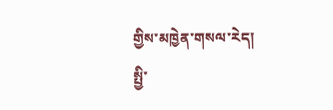གྱིས་མཁྱེན་གསལ་རེད།
སྤྱི་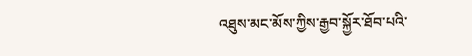འཐུས་མང་མོས་ཀྱིས་རྒྱབ་སྐྱོར་ཐོབ་པའི་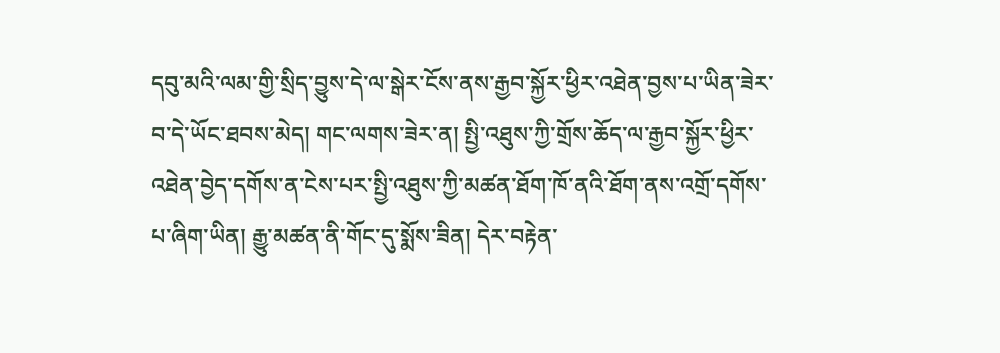དབུ་མའི་ལམ་གྱི་སྲིད་བྱུས་དེ་ལ་སྒེར་ངོས་ནས་རྒྱབ་སྐྱོར་ཕྱིར་འཐེན་བྱས་པ་ཡིན་ཟེར་བ་དེ་ཡོང་ཐབས་མེད། གང་ལགས་ཟེར་ན། སྤྱི་འཐུས་ཀྱི་གྲོས་ཆོད་ལ་རྒྱབ་སྐྱོར་ཕྱིར་འཐེན་བྱེད་དགོས་ན་ངེས་པར་སྤྱི་འཐུས་ཀྱི་མཚན་ཐོག་ཁོ་ནའི་ཐོག་ནས་འགྲོ་དགོས་པ་ཞིག་ཡིན། རྒྱུ་མཚན་ནི་གོང་དུ་སྨོས་ཟིན། དེར་བརྟེན་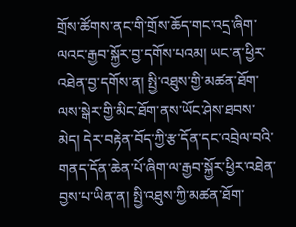གྲོས་ཚོགས་ནང་གི་གྲོས་ཆོད་གང་འདྲ་ཞིག་ལའང་རྒྱབ་སྐྱོར་བྱ་དགོས་པའམ། ཡང་ན་ཕྱིར་འཐེན་བྱ་དགོས་ན། སྤྱི་འཐུས་གྱི་མཚན་ཐོག་ལས་སྒེར་གྱི་མིང་ཐོག་ནས་ཡོང་ཤེས་ཐབས་མེད། དེར་བརྟེན་བོད་ཀྱི་རྩ་དོན་དང་འབྲེལ་བའི་གནད་དོན་ཆེན་པོ་ཞིག་ལ་རྒྱབ་སྐྱོར་ཕྱིར་འཐེན་བྱས་པ་ཡིན་ན། སྤྱི་འཐུས་ཀྱི་མཚན་ཐོག་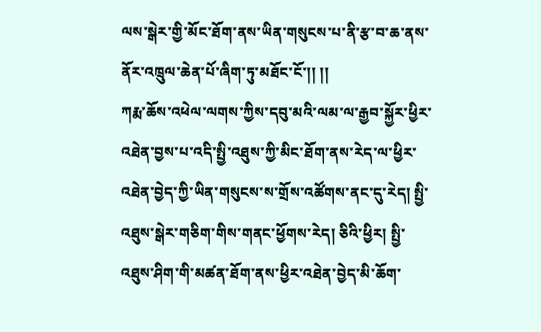ལས་སྒེར་གྱི་མོང་ཐོག་ནས་ཡིན་གསུངས་པ་ནི་རྩ་བ་ཆ་ནས་ནོར་འཁྲུལ་ཆེན་པོ་ཞིག་ཏུ་མཐོང་ངོ་།། །།
ཀརྨ་ཆོས་འཕེལ་ལགས་ཀྱིས་དབུ་མའི་ལམ་ལ་རྒྱབ་སྐྱོར་ཕྱིར་འཐེན་བྱས་པ་འདི་སྤྱི་འཐུས་ཀྱི་མིང་ཐོག་ནས་རེད་ལ་ཕྱིར་འཐེན་བྱེད་ཀྱི་ཡིན་གསུངས་ས་གྲོས་འཚོགས་ནང་དུ་རེད། སྤྱི་འཐུས་སྒེར་གཅིག་གིས་གནང་ཕྱོགས་རེད། ཅིའི་ཕྱིར། སྤྱི་འཐུས་ཤིག་གི་མཚན་ཐོག་ནས་ཕྱིར་འཐེན་བྱེད་མི་ཆོག་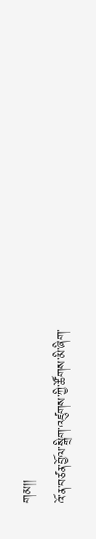གམ།།
འོ་ན་བཙན་བྱོལ་སྒྲིག་འཛུགས་ཀྱི་ཚོགས་མི་ཞིག་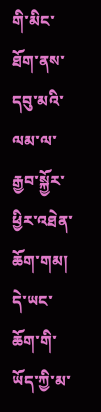གི་མིང་ཐོག་ནས་དབུ་མའི་ལམ་ལ་རྒྱབ་སྐྱོར་ཕྱིར་འཐེན་ཆོག་གམ། དེ་ཡང་ཆོག་གི་ཡོད་ཀྱི་མ་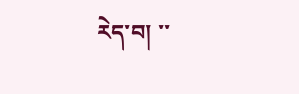རེད་བ། ་་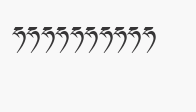ཧཧཧཧཧཧཧཧཧཧ